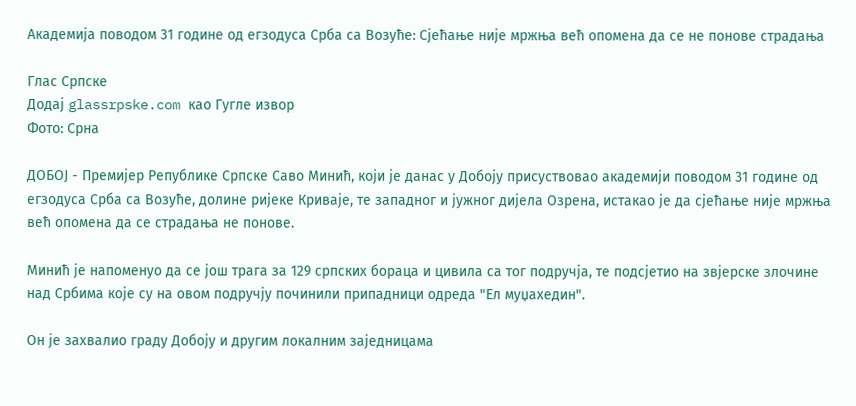Академија поводом 31 године од егзодуса Срба са Возуће: Сјећање није мржња већ опомена да се не понове страдања

Глас Српске
Додај glassrpske.com као Гугле извор
Фото: Срна

ДОБОЈ - Премијер Републике Српске Саво Минић, који је данас у Добоју присуствовао академији поводом 31 године од егзодуса Срба са Возуће, долине ријеке Криваје, те западног и јужног дијела Озрена, истакао је да сјећање није мржња већ опомена да се страдања не понове.

Минић је напоменуо да се још трага за 129 српских бораца и цивила са тог подручја, те подсјетио на звјерске злочине над Србима које су на овом подручју починили припадници одреда "Ел муџахедин".

Он је захвалио граду Добоју и другим локалним заједницама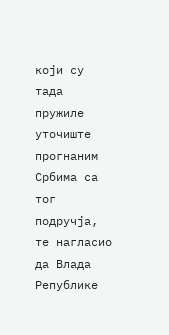који су тада пружиле уточиште прогнаним Србима са тог подручја, те нагласио да Влада Републике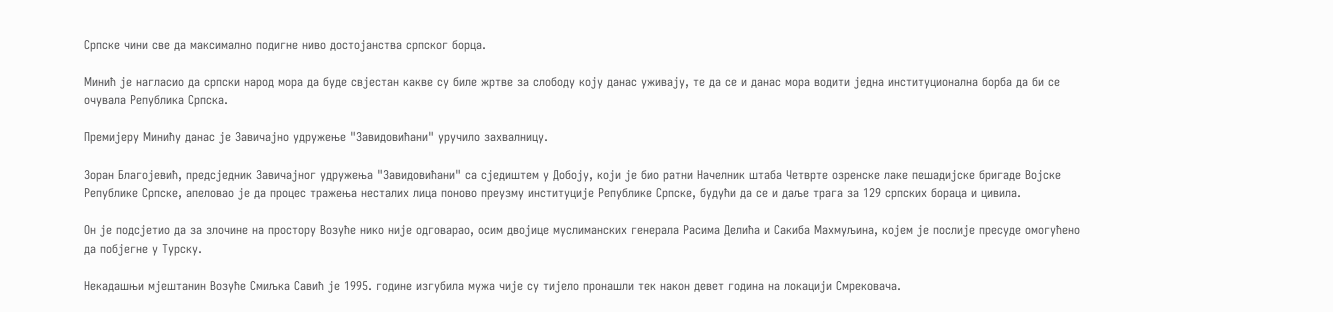Српске чини све да максимално подигне ниво достојанства српског борца.

Минић је нагласио да српски народ мора да буде свјестан какве су биле жртве за слободу коју данас уживају, те да се и данас мора водити једна институционална борба да би се очувала Република Српска.

Премијеру Минићу данас је Завичајно удружење "Завидовићани" уручило захвалницу.

Зоран Благојевић, предсједник Завичајног удружења "Завидовићани" са сједиштем у Добоју, који је био ратни Начелник штаба Четврте озренске лаке пешадијске бригаде Војске Републике Српске, апеловао је да процес тражења несталих лица поново преузму институције Републике Српске, будући да се и даље трага за 129 српских бораца и цивила.

Он је подсјетио да за злочине на простору Возуће нико није одговарао, осим двојице муслиманских генерала Расима Делића и Сакиба Махмуљина, којем је послије пресуде омогућено да побјегне у Турску.

Некадашњи мјештанин Возуће Смиљка Савић је 1995. године изгубила мужа чије су тијело пронашли тек након девет година на локацији Смрековача.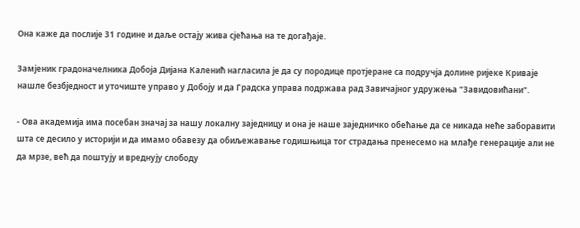Она каже да послије 31 године и даље остају жива сјећања на те догађаје.

Замјеник градоначелника Добоја Дијана Каленић нагласила је да су породице протјеране са подручја долине ријеке Криваје нашле безбједност и уточиште управо у Добоју и да Градска управа подржава рад Завичајног удружења "Завидовићани".

- Ова академија има посебан значај за нашу локалну заједницу и она је наше заједничко обећање да се никада неће заборавити шта се десило у историји и да имамо обавезу да обиљежавање годишњица тог страдања пренесемо на млађе генерације али не да мрзе, већ да поштују и вреднују слободу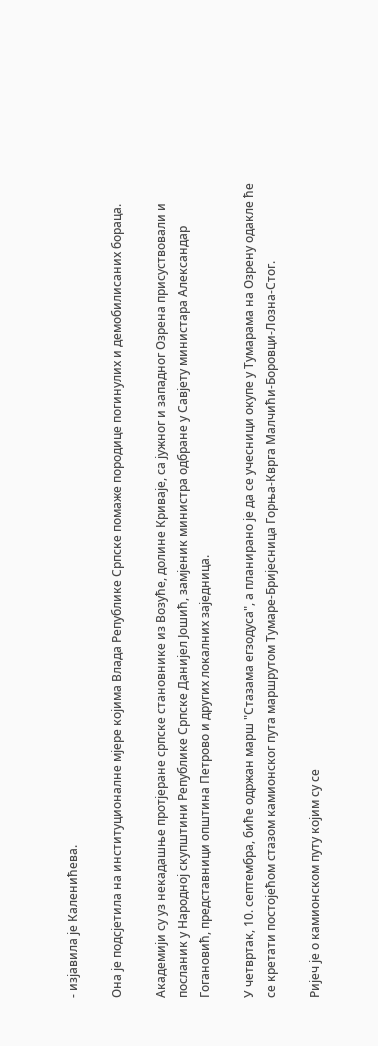- изјавила је Каленићева.

Она је подсјетила на институционалне мјере којима Влада Републике Српске помаже породице погинулих и демобилисаних бораца.

Академији су уз некадашње протјеране српске становнике из Возуће, долине Криваје, са јужног и западног Озрена присуствовали и посланик у Народној скупштини Републике Српске Данијел Јошић, замјеник министра одбране у Савјету министара Александар Гогановић, представници општина Петрово и других локалних заједница.

У четвртак, 10. септембра, биће одржан марш "Стазама егзодуса", а планирано је да се учесници окупе у Тумарама на Озрену одакле ће се кретати постојећом стазом камионског пута маршрутом Тумаре-Бријесница Горња-Кврга Малчићи-Боровци-Лозна-Стог.

Ријеч је о камионском путу којим су се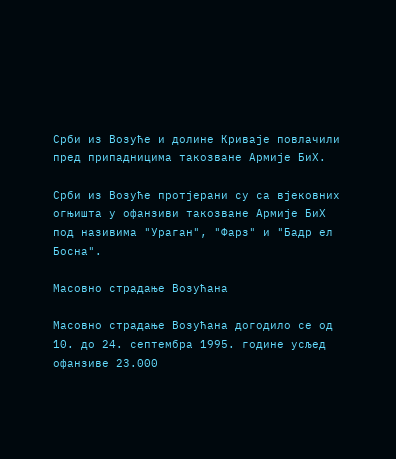Срби из Возуће и долине Криваје повлачили пред припадницима такозване Армије БиХ.

Срби из Возуће протјерани су са вјековних огњишта у офанзиви такозване Армије БиХ под називима "Ураган", "Фарз" и "Бадр ел Босна".

Масовно страдање Возућана

Масовно страдање Возућана догодило се од 10. до 24. септембра 1995. године усљед офанзиве 23.000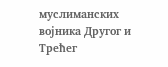муслиманских војника Другог и Трећег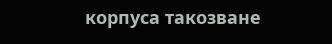корпуса такозване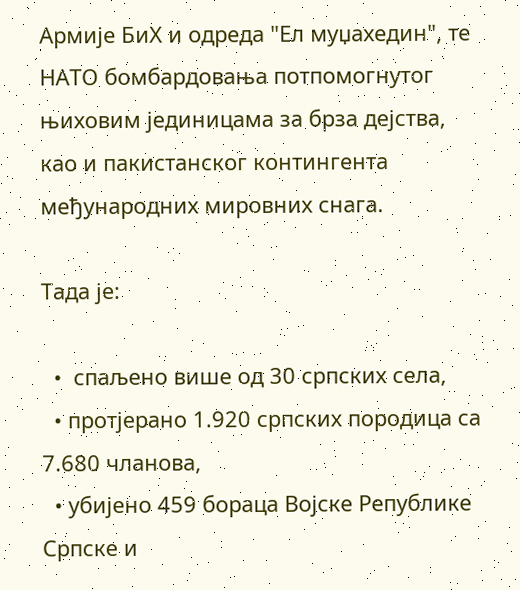Армије БиХ и одреда "Ел муџахедин", те НАТО бомбардовања потпомогнутог њиховим јединицама за брза дејства, као и пакистанског контингента међународних мировних снага.

Тада је:

  •  спаљено више од 30 српских села,
  • протјерано 1.920 српских породица са 7.680 чланова,
  • убијено 459 бораца Војске Републике Српске и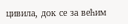цивила, док се за већим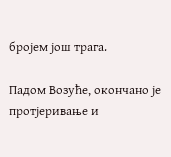бројем још трага.

Падом Возуће, окончано је протјеривање и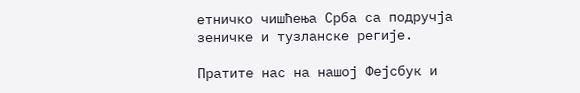етничко чишћења Срба са подручја зеничке и тузланске регије.

Пратите нас на нашој Фејсбук и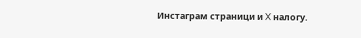Инстаграм страници и X налогу.